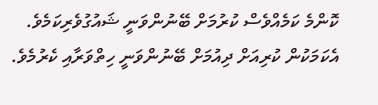ކޮންމެ ކަމެއްވެސް ކުރުމަށް ބޭނުންވަނީ ޝައުގުވެރިކަމެވެ. އެކަމަކުން ކުރިއަށް ދިއުމަށް ބޭނުންވަނީ ހިތްވަރާއި ކެރުމެވެ.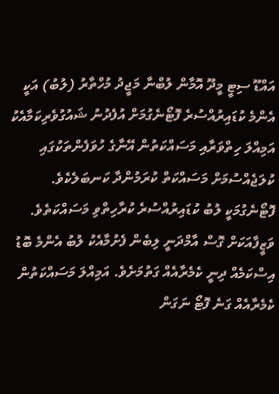އައްޑޫ ސިޓީ މީދޫ އޮމާން ލުބްނާ މަޖީދު މުހްތާރު (ލުބު) އަކީ އެންމެ ކުޑައިރުއްސުރެ ފޮޓޯނެގުމަށް އުފެދުނު ޝައުގުވެރިކަމާއެކު އަމިއްލަ ހިތްވަރާއި މަސައްކަތުން އޭނާގެ ހުވަފެންތަކުގައި ކުލަޖެއްސުމަށް މަސައްކަތް ކުރަމުންދާ ކަނބަލެކެވެ.
ފޮޓޯނެގުމަކީ ލުބު ކުޑައިރުއްސުރެ ކުރާހިތްވި މަސައްކަތެވެ. ވަޒީފާއަކަށް ގޮސް އާމްދަނީ ލިބެން ފެށުމާއެކު ލުބު އެންމެ ބޮޑު އިސްކަމެއް ދިނީ ކެމެރާއެއް ގަތުމަށެވެ. އަމިއްލަ މަސައްކަތުން ކެމެރާއެއް ގަނެ ފޮޓޯ ނަގަން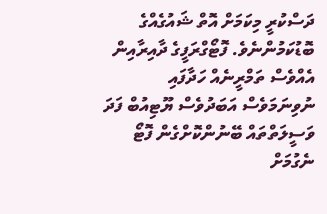ދަސްކުރީ މިކަމަށް އޮތް ޝައުގެއްގެ ބޮޑުކަމުންނެވެ. ފޮޓޯގްރަފީގެ ދާއިރާއިން އެއްވެސް ތަމްރީނެއް ހަދާފައި ނުވިނަމަވެސް އަބަދުވެސް ޔޫޓިއުބް ފަދަ ވަސީލަތްތައް ބޭނުންކޮށްގެން ފޮޓޯ ނެގުމަށް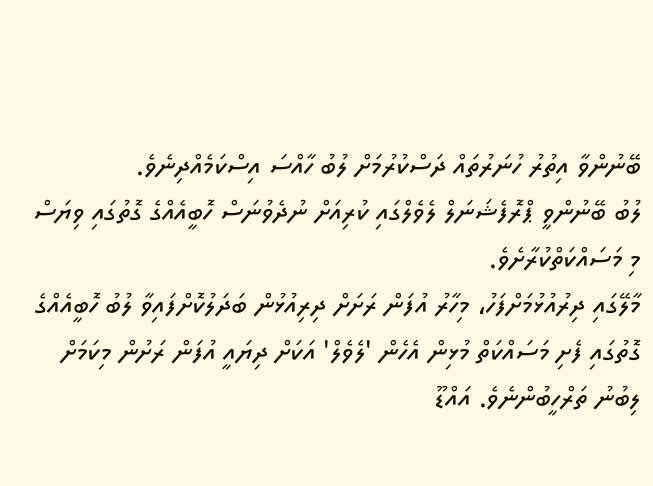ބޭނުންވާ އިތުރު ހުނަރުތައް ދަސްކުރުމަށް ލުބު ހާއްސަ އިސްކަމެއްދިނެވެ.
ލުބު ބޭނުންވީ ޕްރޮފެޝަނަލް ލެވެލްގައި ކުރިއަށް ނުދެވުނަސް ހޮބީއެއްގެ ގޮތުގައި ވިޔަސް މި މަސައްކަތްކުރާށެވެ.
މާލޭގައި ދިރުއުޅުމަށްފަހު، މިހާރު އުފަން ރަށަށް ދިރިއުޅުން ބަދަލުކޮށްފައިވާ ލުބު ހޮބީއެއްގެ ގޮތުގައި ފެށި މަސައްކަތް މުޅިން އެހެން 'ލެވެލް' އަކަށް ދިޔައީ އުފަން ރަށުން މިކަމަށް ލިބުނު ތަރްހީބުންނެވެ. އައްޑޫ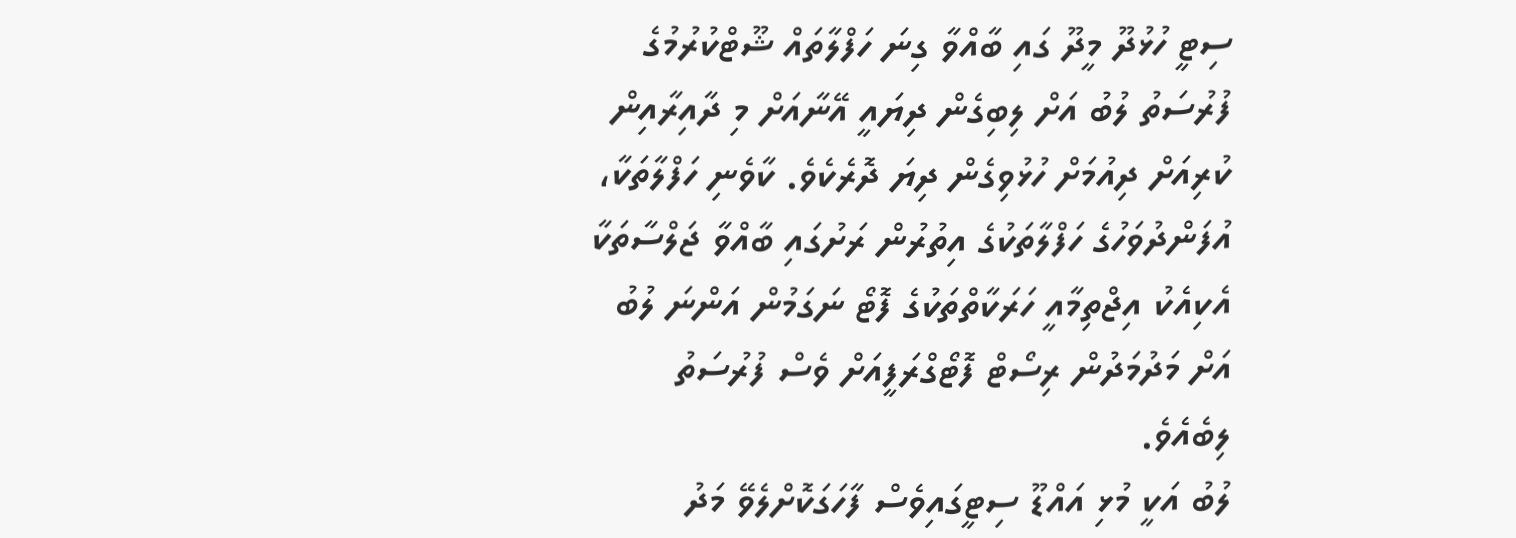ސިޓީ ހުޅުދޫ މީދޫ ގައި ބާއްވާ ގިނަ ހަފްލާތައް ޝޫޓްކުރުމުގެ ފުރުސަތު ލުބު އަށް ލިބިގެން ދިޔައީ އޭނާއަށް މި ދާއިރާއިން ކުރިއަށް ދިއުމަށް ހުޅުވިގެން ދިޔަ ދޮރެކެވެ. ކާވެނި ހަފްލާތަކާ، އުފަންދުވަހުގެ ހަފްލާތަކުގެ އިތުރުން ރަށުގައި ބާއްވާ ޖަލްސާތަކާ އެކިއެކު އިޖްތިމާއީ ހަރަކާތްތަކުގެ ފޮޓޯ ނަގަމުން އަންނަ ލުބު އަށް މަދުމަދުން ރިސޯޓް ފޮޓޯގްރަފީއަށް ވެސް ފުރުސަތު ލިބެއެވެ.
ލުބު އަކީ މުޅި އައްޑޫ ސިޓީގައިވެސް ފާހަގަކޮށްލެވޭ މަދު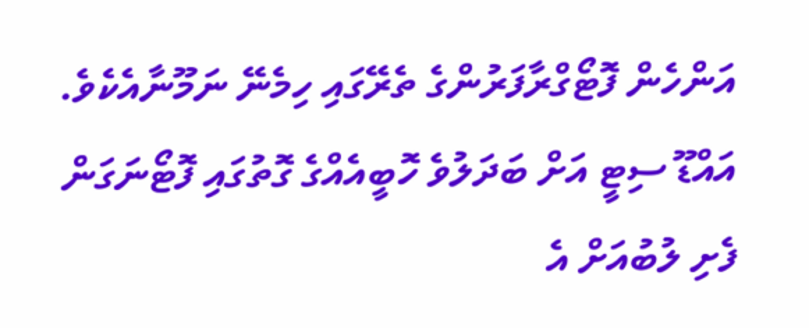އަންހެން ފޮޓޯގްރާފަރުންގެ ތެރޭގައި ހިމެނޭ ނަމޫނާއެކެވެ. އައްޑޫ ސިޓީ އަށް ބަދަލުވެ ހޮބީއެއްގެ ގޮތުގައި ފޮޓޯނަގަން ފެށި ލުބުއަށް އެ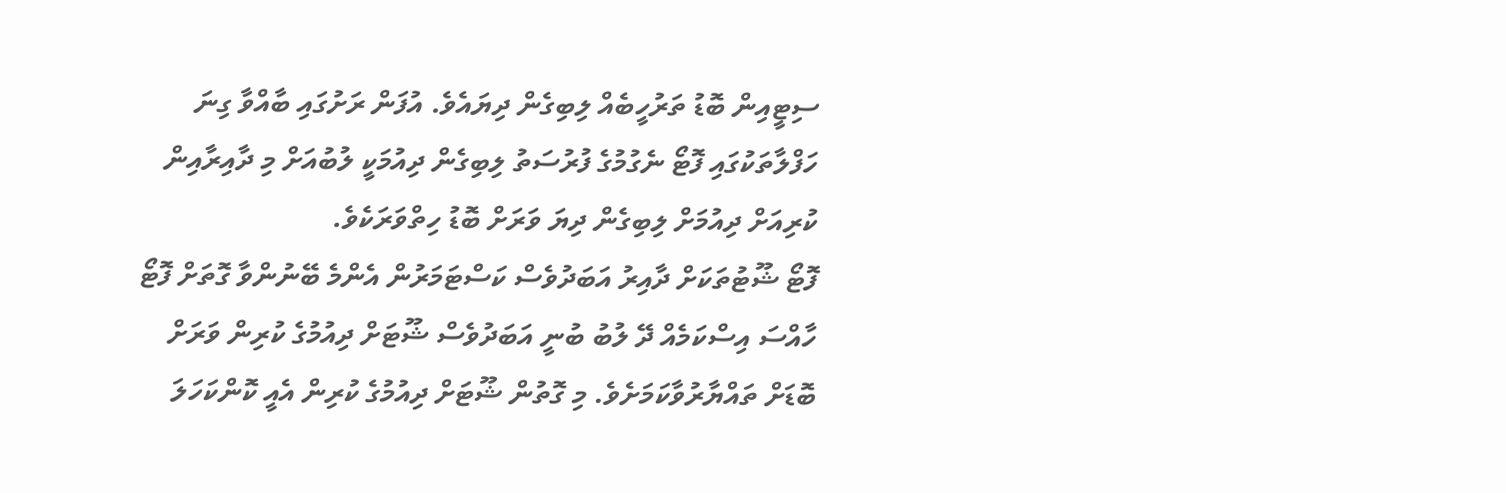ސިޓީއިން ބޮޑު ތަރުހީބެއް ލިބިގެން ދިޔައެވެ. އުފަން ރަށުގައި ބާއްވާ ގިނަ ހަފްލާތަކުގައި ފޮޓޯ ނެގުމުގެ ފުރުސަތު ލިބިގެން ދިއުމަކީ ލުބުއަށް މި ދާއިރާއިން ކުރިއަށް ދިއުމަށް ލިބިގެން ދިޔަ ވަރަށް ބޮޑު ހިތްވަރަކެވެ.
ފޮޓޯ ޝޫޓުތަކަށް ދާއިރު އަބަދުވެސް ކަސްޓަމަރުން އެންމެ ބޭނުންވާ ގޮތަށް ފޮޓޯ ހާއްސަ އިސްކަމެއް ދޭ ލުބު ބުނީ އަބަދުވެސް ޝޫޓަށް ދިއުމުގެ ކުރިން ވަރަށް ބޮޑަށް ތައްޔާރުވާކަމަށެވެ. މި ގޮތުން ޝޫޓަށް ދިއުމުގެ ކުރިން އެއީ ކޮންކަހަލަ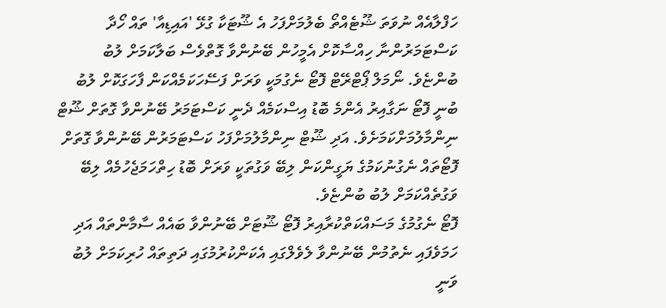ހަފްލާއެއް ނުވަތަ ޝޫޓެއްތޯ ބެލުމަށްފަހު އެ ޝޫޓަކާ ގުޅޭ 'އައިޑިއާ' ތައް ހޯދާ ކަސްޓަމަރުންނާ ހިއްސާކޮށް އެމީހުން ބޭނުންވާ ގޮތްވެސް ބަލާކަމަށް ލުބު ބުންޏެވެ. ނޯމަލް ޕޯޓްރޭޓް ފޮޓޯ ނެގުމަކީ ވަރަށް ފަސޭހަކަމެއްކަން ފާހަގަކޮށް ލުބު ބުނީ ފޮޓޯ ނަގާއިރު އެންމެ ބޮޑު އިސްކަމެއް ދެނީ ކަސްޓަމަރު ބޭނުންވާ ގޮތަށް ޝޫޓް ނިންމާލުމަށްކަމަށެވެ. އަދި ޝޫޓް ނިންމާލުމަށްފަހު ކަސްޓަމަރުން ބޭނުންވާ ގޮތަށް ފޮޓޯތައް ނެގުނުކަމުގެ ޔަގީންކަން ލިބޭ ވަގުތަކީ ވަރަށް ބޮޑު ހިތްހަމަޖެހުމެއް ލިބޭ ވަގުތެއްކަމަށް ލުބު ބުންޏެވެ.
ފޮޓޯ ނެގުމުގެ މަސައްކަތްކުރާއިރު ފޮޓޯ ޝޫޓަށް ބޭނުންވާ ބައެއް ސާމާންތައް އަދި ހަމަވެފައި ނެތުމުން ބޭނުންވާ ލެވެލްގައި އެކަންކުރުމުގައި ދަތިތައް ހުރިކަމަށް ލުބު ވަނީ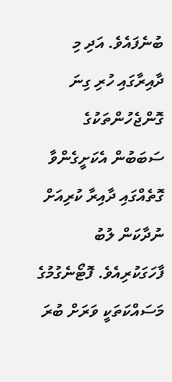ބުނެފައެވެ. އަދި މި ދާއިރާގައި ހުރި ގިނަ ގޮންޖެހުންތަކުގެ ސަބަބުން އެކަށީގެންވާ ގޮތެއްގައި ދާއިރާ ކުރިއަށް ނުދާކަން ލުބު ފާހަގަކުރިއެވެ. ފޮޓޯނެގުމުގެ މަސައްކަތަކީ ވަރަށް ބުރަ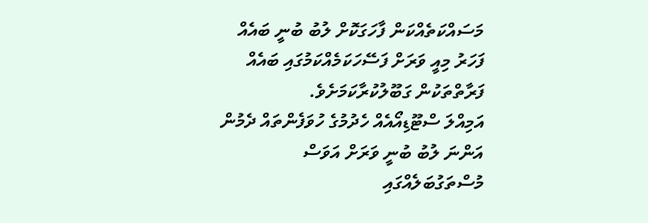މަސައްކަތެއްކަން ފާހަގަކޮށް ލުބު ބުނީ ބައެއް ފަހަރު މިއީ ވަރަށް ފަސޭހަކަމެއްކަމުގައި ބައެއް ފަރާތްތަކުން ގަބޫލުކުރާކަމަށެވެ.
އަމިއްލަ ސްޓޫޑިއޯއެއް ހެދުމުގެ ހުވަފެންތައް ދެމުން އަންނަ ލުބު ބުނީ ވަރަށް އަވަސް މުސްތަގުބަލެއްގައި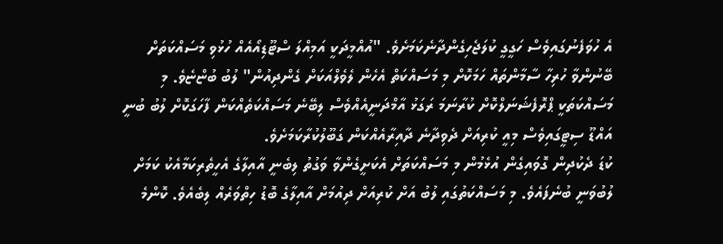އެ ހުވަފެނުގައިވެސް ހަގީގީ ކުލަޖެހިގެންދާނެކަމަށެވެ. "އުއްމީދަކީ އަމިއްލަ ސްޓޫޑިއޯއެއް ހުޅުވި މަސައްކަތަށް ބޭނުންވާ ހުރިހާ ސާމާންތައް ހަމަކޮށް މި މަސައްކަތް އެހެން ލެވެލްއަކަށް ގެންދިއުން" ލުބު ބުޏްޏެވެ. މި މަސައްކަތަކީ ޕްރޮފެޝަނަލްކޮށް ކުރާނަމަ ރަގަޅު އާމްދަނީއެއްވެސް ލިބޭނެ މަސައްކަތެއްކަން ފާހަގަކޮށް ލުބު ބުނީ އައްޑޫ ސިޓީގައިވެސް މިއީ ކުރިއަށް ދެވިދާނެ ދާއިރާއެއްކަން ގަބޫލުކުރާކަމަށެވެ.
ކުޑަ ދެކުދިން ގޮވައިގެން އުޅެމުން މި މަސައްކަތަށް އެކަށީގެންވާ ވަގުތު ލިބެނީ އާއިލާގެ އެހީތެރިކަމާއެކު ކަމަށް ލުބުވަނީ ބުނެފައެވެ. މި މަސައްކަތުގައި ލުބު އަށް ކުރިއަށް ދިއުމަށް އާއިލާގެ ބޮޑު ހިތްވަރެއް ލިބެއެވެ. ކޮންމެ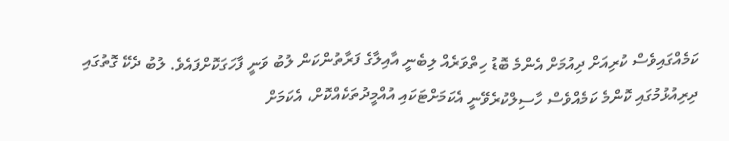ކަމެއްގައިވެސް ކުރިއަށް ދިއުމަށް އެންމެ ބޮޑު ހިތްވަރެއް ލިބެނީ އާއިލާގެ ފަރާތުންކަން ލުބު ވަނީ ފާހަގަކޮށްފައެވެ. ލުބު ދެކޭ ގޮތުގައި ދިރިއުޅުމުގައި ކޮންމެ ކަމެއްވެސް ހާސިލްކުރެވޭނީ އެކަމަށްޓަކައި އުއްމީދުތަކެއްކޮށް، އެކަމަށް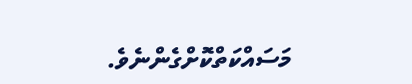މަސައްކަތްކޮށްގެންނެވެ.